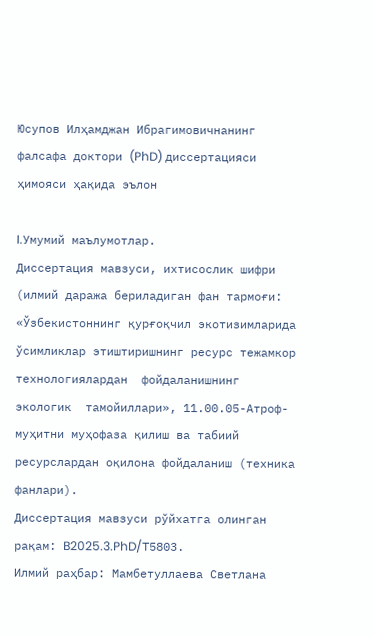Юсупов Илҳамджан Ибрагимовичнанинг
фалсафа доктори (PhD) диссертацияси ҳимояси ҳақида эълон

I.Умумий маълумотлар.
Диссертация мавзуси, ихтисослик шифри (илмий даража бериладиган фан тармоғи: «Ўзбекистоннинг қурғоқчил экотизимларида ўсимликлар этиштиришнинг ресурс тежамкор технологиялардан  фойдаланишнинг экологик  тамойиллари», 11.00.05-Атроф-муҳитни муҳофаза қилиш ва табиий ресурслардан оқилона фойдаланиш (техника фанлари).
Диссертация мавзуси рўйхатга олинган рақам: B2025.3.PhD/Т5803.
Илмий раҳбар: Мамбетуллаева Светлана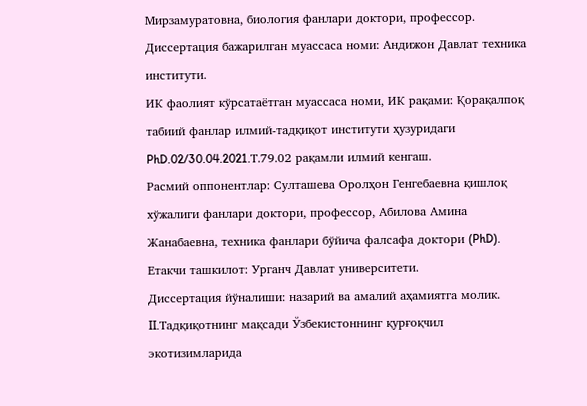Мирзамуратовна, биология фанлари доктори, профессор.
Диссертация бажарилган муассаса номи: Андижон Давлат техника институти.
ИК фаолият кўрсатаётган муассаса номи, ИК рақами: Қорақалпоқ табиий фанлар илмий-тадқиқот институти ҳузуридаги PhD.02/30.04.2021.Т.79.02 рақамли илмий кенгаш.
Расмий оппонентлар: Султашева Оролҳон Генгебаевна қишлоқ хўжалиги фанлари доктори, профессор, Абилова Амина Жанабаевна, техника фанлари бўйича фалсафа доктори (PhD).
Етакчи ташкилот: Урганч Давлат университети.
Диссертация йўналиши: назарий ва амалий аҳамиятга молик.
II.Тадқиқотнинг мақсади Ўзбекистоннинг қурғоқчил экотизимларида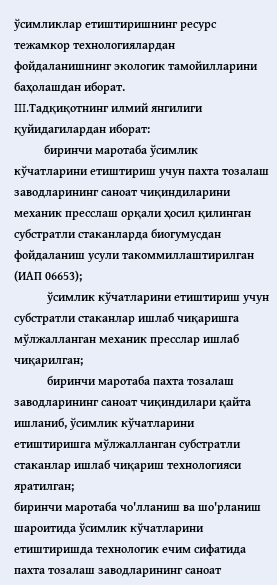ўсимликлар етиштиришнинг ресурс тежамкор технологиялардан фойдаланишнинг экологик тамойилларини баҳолашдан иборат.
III.Тадқиқотнинг илмий янгилиги қуйидагилардан иборат:
          биринчи маротаба ўсимлик кўчатларини етиштириш учун пахта тозалаш заводларининг саноат чиқиндиларини механик пресслаш орқали ҳосил қилинган субстратли стаканларда биогумусдан фойдаланиш усули такоммиллаштирилган  (ИАП 06653);
           ўсимлик кўчатларини етиштириш учун субстратли стаканлар ишлаб чиқаришга мўлжалланган механик пресслар ишлаб чиқарилган;
           биринчи маротаба пахта тозалаш заводларининг саноат чиқиндилари қайта ишланиб, ўсимлик кўчатларини етиштиришга мўлжалланган субстратли стаканлар ишлаб чиқариш технологияси яратилган;
биринчи маротаба чо'лланиш ва шо'рланиш шароитида ўсимлик кўчатларини етиштиришда технологик ечим сифатида пахта тозалаш заводларининг саноат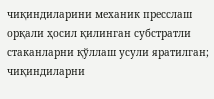чиқиндиларини механик пресслаш орқали ҳосил қилинган субстратли стаканларни қўллаш усули яратилган;
чиқиндиларни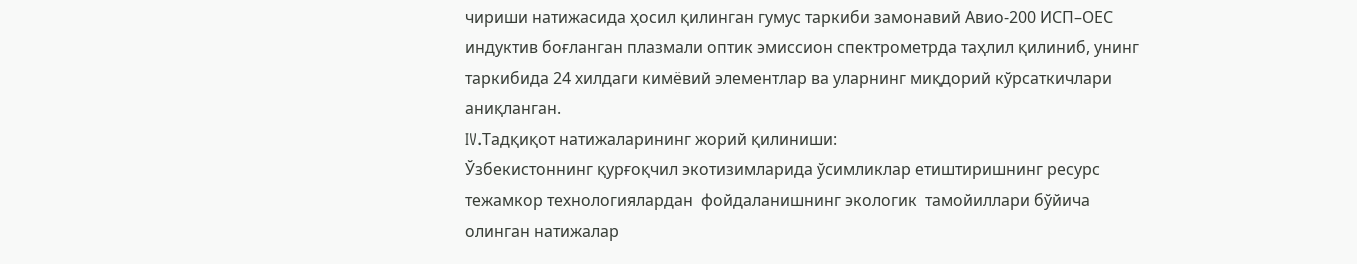чириши натижасида ҳосил қилинган гумус таркиби замонавий Авио-200 ИСП–ОЕС индуктив боғланган плазмали оптик эмиссион спектрометрда таҳлил қилиниб, унинг таркибида 24 хилдаги кимёвий элементлар ва уларнинг миқдорий кўрсаткичлари аниқланган.
IV.Тадқиқот натижаларининг жорий қилиниши:
Ўзбекистоннинг қурғоқчил экотизимларида ўсимликлар етиштиришнинг ресурс тежамкор технологиялардан  фойдаланишнинг экологик  тамойиллари бўйича олинган натижалар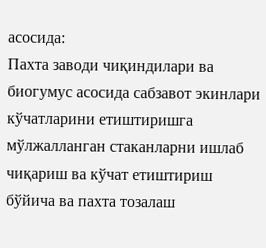асосида:
Пахта заводи чиқиндилари ва биогумус асосида сабзавот экинлари кўчатларини етиштиришга мўлжалланган стаканларни ишлаб чиқариш ва кўчат етиштириш бўйича ва пахта тозалаш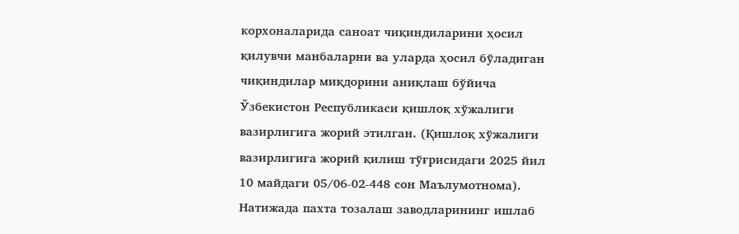корхоналарида саноат чиқиндиларини ҳосил қилувчи манбаларни ва уларда ҳосил бўладиган чиқиндилар миқдорини аниқлаш бўйича Ўзбекистон Республикаси қишлоқ хўжалиги вазирлигига жорий этилган. (Қишлоқ хўжалиги вазирлигига жорий қилиш тўғрисидаги 2025 йил 10 майдаги 05/06-02-448 сон Маълумотнома). Натижада пахта тозалаш заводларининг ишлаб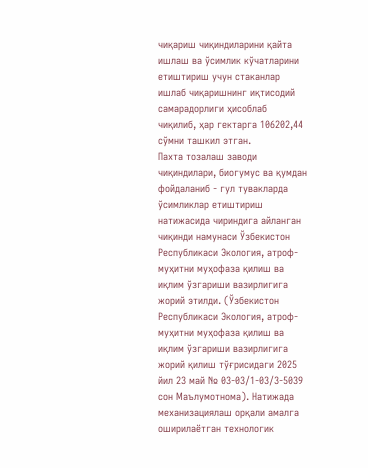чиқариш чиқиндиларини қайта ишлаш ва ўсимлик кўчатларини етиштириш учун стаканлар ишлаб чиқаришнинг иқтисодий самарадорлиги ҳисоблаб чиқилиб, ҳар гектарга 106202,44 сўмни ташкил этган.
Пахта тозалаш заводи чиқиндилари, биогумус ва қумдан фойдаланиб - гул тувакларда ўсимликлар етиштириш натижасида чириндига айланган чиқинди намунаси Ўзбекистон Республикаси Экология, атроф-муҳитни муҳофаза қилиш ва иқлим ўзгариши вазирлигига жорий этилди. (Ўзбекистон Республикаси Экология, атроф-муҳитни муҳофаза қилиш ва иқлим ўзгариши вазирлигига жорий қилиш тўғрисидаги 2025 йил 23 май № 03-03/1-03/3-5039 сон Маълумотнома). Натижада механизациялаш орқали амалга оширилаётган технологик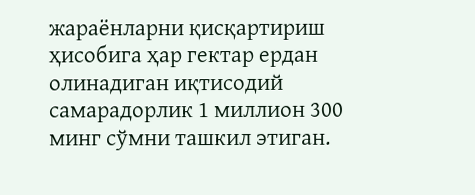жараёнларни қисқартириш ҳисобига ҳар гектар ердан олинадиган иқтисодий самарадорлик 1 миллион 300 минг сўмни ташкил этиган.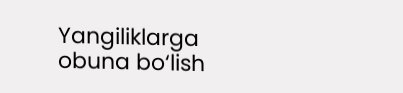Yangiliklarga obuna bo‘lish